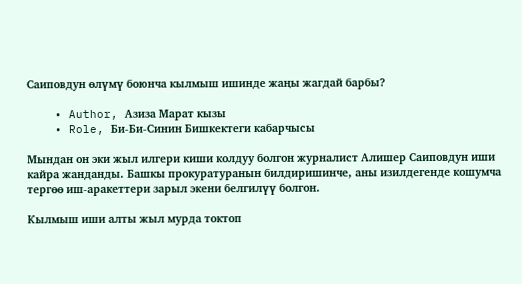Саиповдун өлүмү боюнча кылмыш ишинде жаңы жагдай барбы?

    • Author, Азиза Марат кызы
    • Role, Би-Би-Синин Бишкектеги кабарчысы

Мындан он эки жыл илгери киши колдуу болгон журналист Алишер Саиповдун иши кайра жанданды. Башкы прокуратуранын билдиришинче, аны изилдегенде кошумча тергөө иш-аракеттери зарыл экени белгилүү болгон.

Кылмыш иши алты жыл мурда токтоп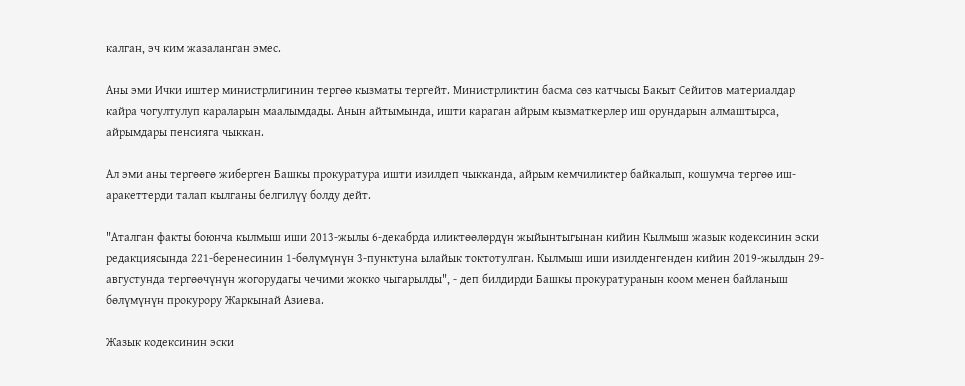калган, эч ким жазаланган эмес.

Аны эми Ички иштер министрлигинин тергөө кызматы тергейт. Министрликтин басма сөз катчысы Бакыт Сейитов материалдар кайра чогултулуп караларын маалымдады. Анын айтымында, ишти караган айрым кызматкерлер иш орундарын алмаштырса, айрымдары пенсияга чыккан.

Ал эми аны тергөөгө жиберген Башкы прокуратура ишти изилдеп чыкканда, айрым кемчиликтер байкалып, кошумча тергөө иш-аракеттерди талап кылганы белгилүү болду дейт.

"Аталган факты боюнча кылмыш иши 2013-жылы 6-декабрда иликтөөлөрдүн жыйынтыгынан кийин Кылмыш жазык кодексинин эски редакциясында 221-беренесинин 1-бөлүмүнүн 3-пунктуна ылайык токтотулган. Кылмыш иши изилденгенден кийин 2019-жылдын 29-августунда тергөөчүнүн жогорудагы чечими жокко чыгарылды", - деп билдирди Башкы прокуратуранын коом менен байланыш бөлүмүнүн прокурору Жаркынай Азиева.

Жазык кодексинин эски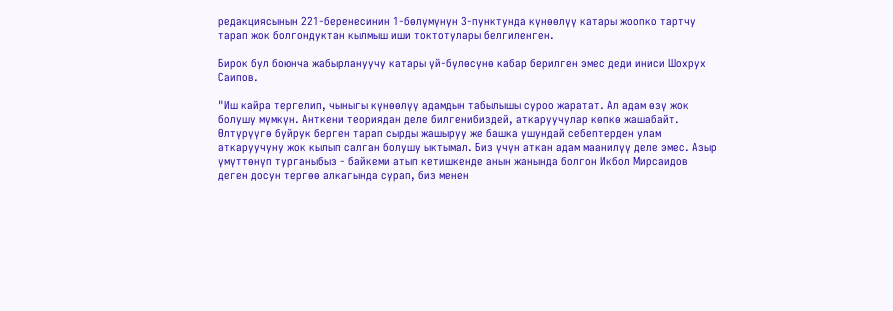редакциясынын 221-беренесинин 1-бөлүмүнүн 3-пунктунда күнөөлүү катары жоопко тартчу тарап жок болгондуктан кылмыш иши токтотулары белгиленген.

Бирок бул боюнча жабырлануучу катары үй-бүлөсүнө кабар берилген эмес деди иниси Шохрух Саипов.

"Иш кайра тергелип, чыныгы күнөөлүү адамдын табылышы суроо жаратат. Ал адам өзү жок болушу мүмкүн. Анткени теориядан деле билгенибиздей, аткаруучулар көпкө жашабайт. Өлтүрүүгө буйрук берген тарап сырды жашыруу же башка ушундай себептерден улам аткаруучуну жок кылып салган болушу ыктымал. Биз үчүн аткан адам маанилүү деле эмес. Азыр үмүттөнүп турганыбыз - байкеми атып кетишкенде анын жанында болгон Икбол Мирсаидов деген досун тергөө алкагында сурап, биз менен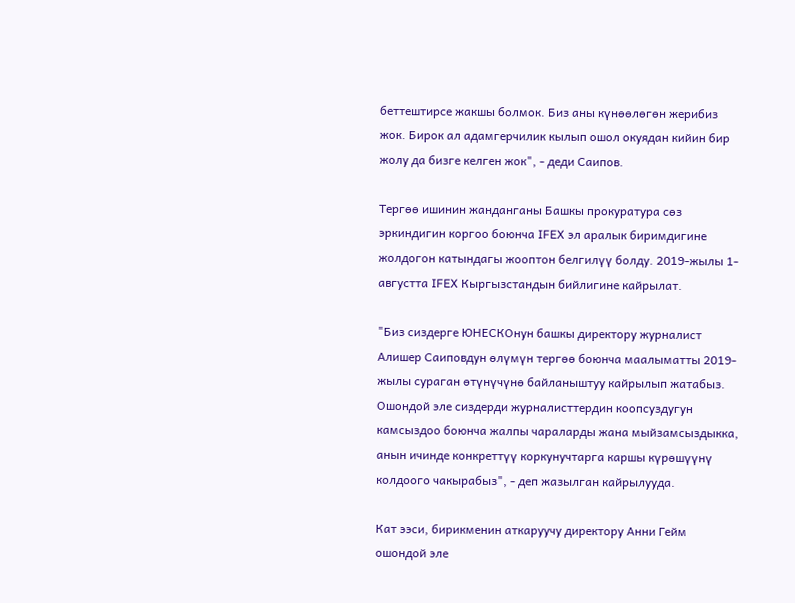беттештирсе жакшы болмок. Биз аны күнөөлөгөн жерибиз жок. Бирок ал адамгерчилик кылып ошол окуядан кийин бир жолу да бизге келген жок", - деди Саипов.

Тергөө ишинин жанданганы Башкы прокуратура сөз эркиндигин коргоо боюнча IFEX эл аралык биримдигине жолдогон катындагы жооптон белгилүү болду. 2019-жылы 1-августта IFEX Кыргызстандын бийлигине кайрылат.

"Биз сиздерге ЮНЕСКОнун башкы директору журналист Алишер Саиповдун өлүмүн тергөө боюнча маалыматты 2019-жылы сураган өтүнүчүнө байланыштуу кайрылып жатабыз. Ошондой эле сиздерди журналисттердин коопсуздугун камсыздоо боюнча жалпы чараларды жана мыйзамсыздыкка, анын ичинде конкреттүү коркунучтарга каршы күрөшүүнү колдоого чакырабыз", - деп жазылган кайрылууда.

Кат ээси, бирикменин аткаруучу директору Анни Гейм ошондой эле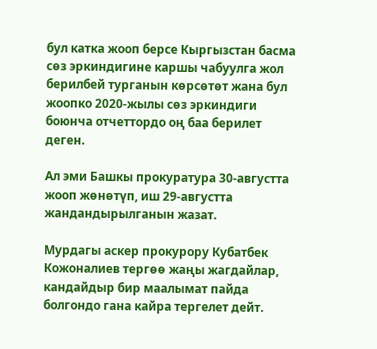бул катка жооп берсе Кыргызстан басма сөз эркиндигине каршы чабуулга жол берилбей турганын көрсөтөт жана бул жоопко 2020-жылы сөз эркиндиги боюнча отчеттордо оң баа берилет деген.

Ал эми Башкы прокуратура 30-августта жооп жөнөтүп, иш 29-августта жандандырылганын жазат.

Мурдагы аскер прокурору Кубатбек Кожоналиев тергөө жаңы жагдайлар, кандайдыр бир маалымат пайда болгондо гана кайра тергелет дейт.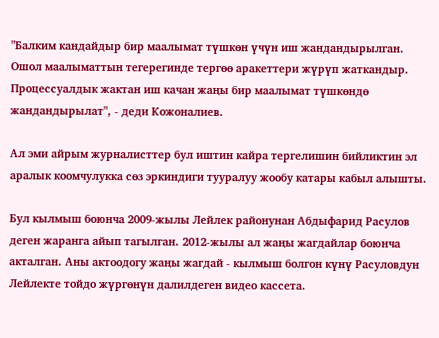"Балким кандайдыр бир маалымат түшкөн үчүн иш жандандырылган. Ошол маалыматтын тегерегинде тергөө аракеттери жүрүп жаткандыр. Процессуалдык жактан иш качан жаңы бир маалымат түшкөндө жандандырылат", - деди Кожоналиев.

Ал эми айрым журналисттер бул иштин кайра тергелишин бийликтин эл аралык коомчулукка сөз эркиндиги тууралуу жообу катары кабыл алышты.

Бул кылмыш боюнча 2009-жылы Лейлек районунан Абдыфарид Расулов деген жаранга айып тагылган. 2012-жылы ал жаңы жагдайлар боюнча акталган. Аны актоодогу жаңы жагдай - кылмыш болгон күнү Расуловдун Лейлекте тойдо жүргөнүн далилдеген видео кассета.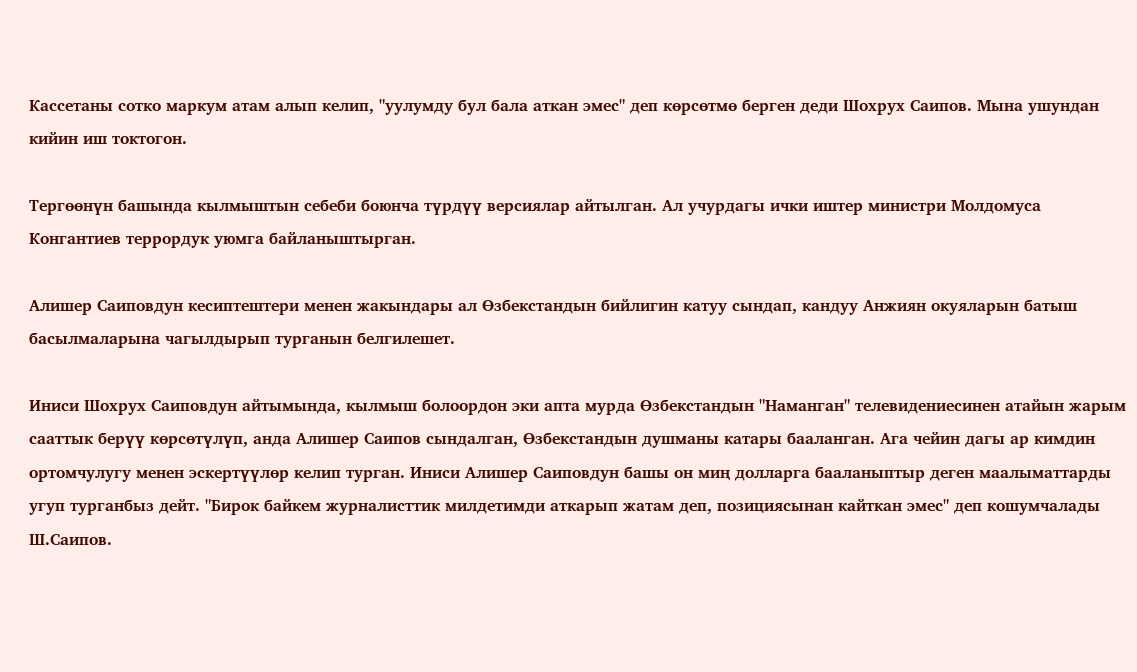Кассетаны сотко маркум атам алып келип, "уулумду бул бала аткан эмес" деп көрсөтмө берген деди Шохрух Саипов. Мына ушундан кийин иш токтогон.

Тергөөнүн башында кылмыштын себеби боюнча түрдүү версиялар айтылган. Ал учурдагы ички иштер министри Молдомуса Конгантиев террордук уюмга байланыштырган.

Алишер Саиповдун кесиптештери менен жакындары ал Өзбекстандын бийлигин катуу сындап, кандуу Анжиян окуяларын батыш басылмаларына чагылдырып турганын белгилешет.

Иниси Шохрух Саиповдун айтымында, кылмыш болоордон эки апта мурда Өзбекстандын "Наманган" телевидениесинен атайын жарым сааттык берүү көрсөтүлүп, анда Алишер Саипов сындалган, Өзбекстандын душманы катары бааланган. Ага чейин дагы ар кимдин ортомчулугу менен эскертүүлөр келип турган. Иниси Алишер Саиповдун башы он миң долларга бааланыптыр деген маалыматтарды угуп турганбыз дейт. "Бирок байкем журналисттик милдетимди аткарып жатам деп, позициясынан кайткан эмес" деп кошумчалады Ш.Саипов.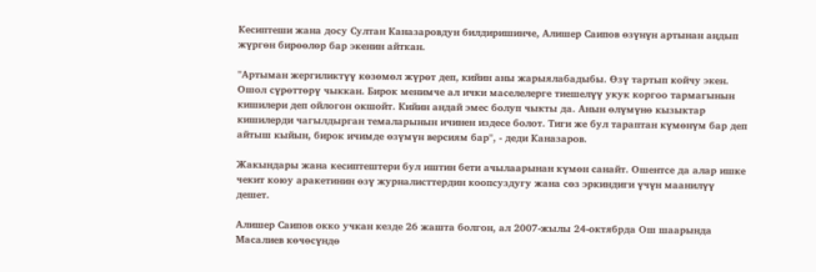Кесиптеши жана досу Султан Каназаровдун билдиришинче, Алишер Саипов өзүнүн артынан аңдып жүргөн бирөөлөр бар экенин айткан.

"Артыман жергиликтүү көзөмөл жүрөт деп, кийин аны жарыялабадыбы. Өзү тартып койчу экен. Ошол сүрөттөрү чыккан. Бирок менимче ал ички маселелерге тиешелүү укук коргоо тармагынын кишилери деп ойлогон окшойт. Кийин андай эмес болуп чыкты да. Анын өлүмүнө кызыктар кишилерди чагылдырган темаларынын ичинен издесе болот. Тиги же бул тараптан күмөнүм бар деп айтыш кыйын, бирок ичимде өзүмүн версиям бар", - деди Каназаров.

Жакындары жана кесиптештери бул иштин бети ачылаарынан күмөн санайт. Ошентсе да алар ишке чекит коюу аракетинин өзү журналисттердин коопсуздугу жана сөз эркиндиги үчүн маанилүү дешет.

Алишер Саипов окко учкан кезде 26 жашта болгон, ал 2007-жылы 24-октябрда Ош шаарында Масалиев көчөсүндө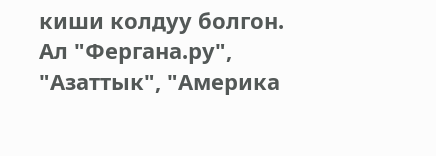киши колдуу болгон. Ал "Фергана.ру", "Азаттык", "Америка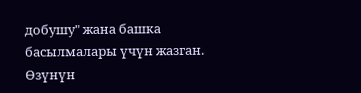добушу" жана башка басылмалары үчүн жазган. Өзүнүн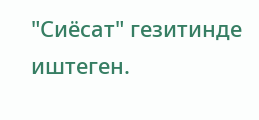"Сиёсат" гезитинде иштеген.